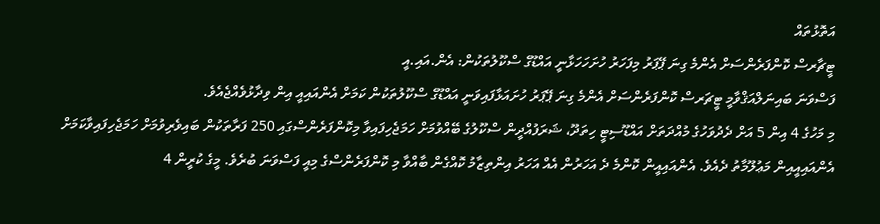އަތޮޅުތައް
ޓީޗާރސް ކޮންފަރެންސަށް އެންމެ ގިނަ ޕޭޕަރު މިފަހަރު ހުށަހަހަޅާނީ އައްޑޫގެ ސްކޫލުތަކުން: އެން.އައި.އީ
ފަސްވަނަ ބައިނަލްއަޤްވާމީ ޓީޗަރސް ކޮންފަރެންސަށް އެންމެ ގިނަ ޕޭޕަރު ހުށައަޅާފައިވަނީ އައްޑޫގެ ސްކޫލުތަކުން ކަމަށް އެންއައިއީ އިން ވިދާޅުވެއްޖެއެވެ.
މި މަހުގެ 4 އިން 5 އަށް ދެދުވަހުގެ މުއްދަތަށް އައްޑޫސިޓީ ހިތަދޫ، ޝަރަފުއްދީން ސްކޫލުގެ ބޭއްވުމަށް ހަމަޖެހިފައިވާ މިކޮންފަރެންސްގައި 250 ފަރާތަކުން ބައިވެރިވުމަށް ހަމަޖެހިފައިވާކަމަށް އެންއައިއީއިން މަޢުލޫމާތު ދެއެވެ. އެންއައިއީން ކޮންމެ ދެ އަހަރުން އެއް އަހަރު އިންތިޒާމު ކޮއްގެން ބާއްވާ މި ކޮންފަރެންސްގެ މިއީ ފަސްވަނަ ބުރެވެ. މީގެ ކުރީން 4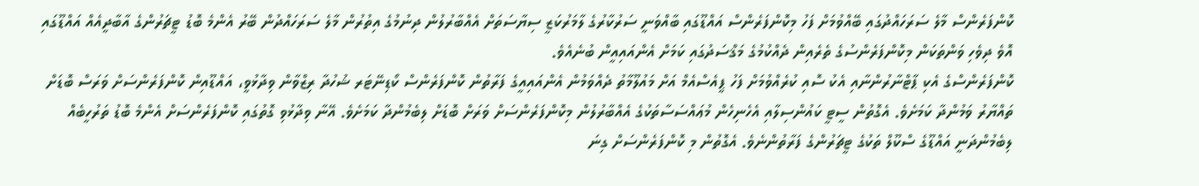ކޮންފަރެންސް މާލެ ސަރަހައްދުގައި ބޭއްވުމަށް ފަހު މިކޮންފަރެންސް އައްޑޫގައި ބާއްވަނީ ސަރުކާރުގެ ލާމަރުކަޒީ ސިޔާސަތަށް އެއްބާރުލުން ދިނުމުގެ އިތުރުން މާލެ ސަރަހައްދުން ބޭރު އެންމެ ބޮޑު ޓީޗަރުންގެ އާބާދީއެއް އައްޑޫގައި އޮވެ ދިވެހި ވަންތަކަން މިކޮންފަރެންސުގެ ތެރެއިން ދެއްކުމުގެ މަޤްސަދުގައި ކަމަށް އެންއައިއީން ބުނެއެވެ.
ކޮންފަރެންސްގެ އެކި ޕާޓްނާރުންނާއި އެކު ސޮއި ކުރެއްވުމަށް ފަހު ޕީއެސްއެމް އަށް މައުލޫމާތު ދެއްވަމުން އެންއައިއީގެ ފަރާތުން ކޮންފަރެންސް ކޯޑިނޭޓަރ ޝުހުދާ ރިޒްވާން ވިދާޅުވީ، އައްޑޫއިން ކޮންފަރެންސަށް ވަރަސް ބޮޑަށް ތައްޔާރު ވަމުންދާ ކަމަށެވެ. އެގޮތުން ސީޓީ ކައުންސިލާއި އެހެނިހެން މުޢައްސަސާތަކުގެ އެއްބާރުލުން މިކޮންފަރެންސަށް ވަރަށް ބޮޑަށް ލިބެމުންދާ ކަމަށެވެ. އޭނާ ވިދާޅުވި ގޮތުގައި ކޮންފަރެންސަށް އެންމެ ބޮޑު ތަރުހީބެއް ލިބެމުންދަނީ އައްޑޫގެ ސްކޫލް ތަކުގެ ޓީޗަރުންގެ ފަރާތުންނެވެ. އެގޮތުން މި ކޮންފަރެންސަށް ގިނަ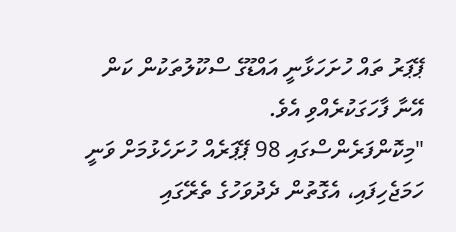ޕޭޕަރު ތައް ހުށަހަޅާނީ އައްޑޫގެ ސްކޫލުތަކުން ކަން އޭނާ ފާހަގަކުރެއްވި އެވެ.
"މިކޮންފަރެންސްގައި 98 ޕޭޕަރެއް ހުށަހެޅުމަށް ވަނީ ހަމަޖެހިފައި، އެގޮތުން ދެދުވަހުގެ ތެރޭގައި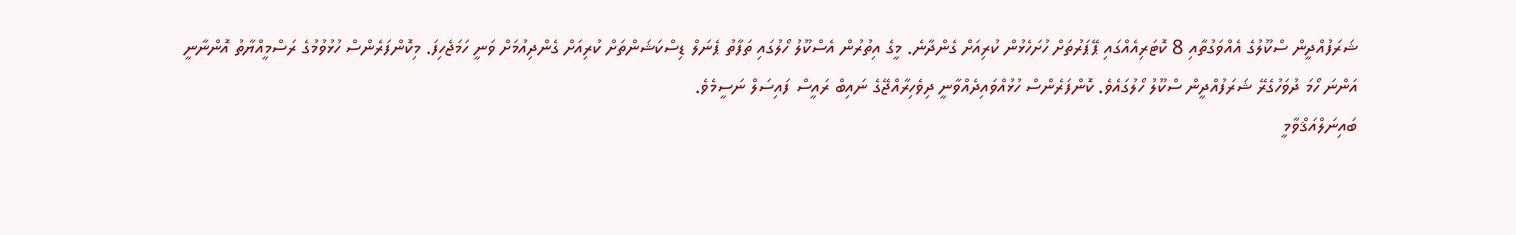ޝަރަފުއްދީން ސްކޫލުގެ އެއްވަގުތާއި 8 ކޮޓަރިއެއްގައި ޕޭޕަރުތަށް ހުށަހެޅުން ކުރިއަށް ގެންދާނެ. މީގެ އިތުރުން އެސްކޫލު ހޯލުގައި ތަފާތު ޕެނަލް ޑިސްކަޝަންތަށް ކުރިއަށް ގެންދިއުމަށް ވަނީ ހަމަޖެހިފަ. މިކޮންފަރެންސް ހުޅުވުމުގެ ރަސްމީއްޔާތު އޮންނާނީ އަންނަ ހޯމަ ދުވަހުގެރޭ ޝަރަފުއްދީން ސްކޫލު ހޯލުގައެވެ. ކޮންފަރެންސް ހުޅުއްވައިދެއްވާނީ ދިވެހިރާއްޖޭގެ ނައިބް ރައީސް ފައިސަލް ނަސީމެވެ.
ބައިނަލްއަޤްވާމީ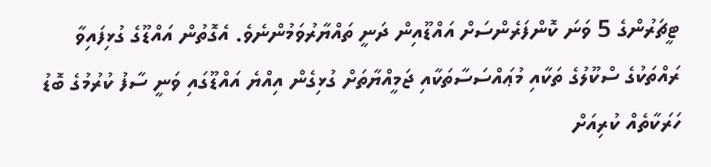ޓީޗަރުންގެ 5 ވަނަ ކޮންފަރެންސަށް އައްޑޫއިން ދަނީ ތައްޔާރުވަމުންނެވެ. އެގޮތުން އައްޑޫގެ ގުޅިފައިވާ ރައްތަކުގެ ސްކޫލުގެ ތަކާއި މުޢައްސަސާތަކާއި ޖަމީއްޔާތަށް ގުޅިގެން އިއްޔެ އައްޑޫގައި ވަނީ ސާފު ކުރުމުގެ ބޮޑު ހަރަކާތެއް ކުރިއަށް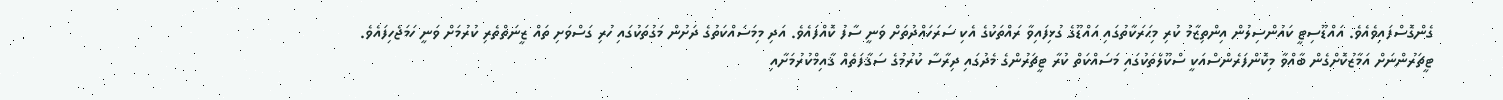ގެންގޮސްފައިވެއެވެ. އައްޑޫސިޓީ ކައުންސިލުން އިންތިޒާމު ކުރި މިޙަރަކާތުގައި އައްޑޫގެ ގުޅިފައިވާ ރައްތަކުގެ އެކި ސަރަހައްދުތަށް ވަނީ ސާފު ކޮއްފައެވެ. އަދި މިމަސައްކަތުގެ ދަށުން މަގުތަކުގައި ހުރި ގަސްވަށި ތައް ޒީނަތްތެރި ކުރުމަށް ވަނީ ހަމަޖެހިފައެވެ.
ޓީޗަރުންނަށް އަމާޒުކޮށްގެން ބާއްވާ މިކޮންފަރެންސްއަކީ ސްކޫލްތަކުގައި މަސައްކަތް ކުރާ ޓީޗަރުންގެ މެދުގައި ދިރާސާ ކުރުމުގެ ސަޤާފަތެއް ޤާއިމްކުރުމަށާއި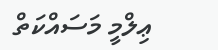ޢިލްމީ މަސައްކަތް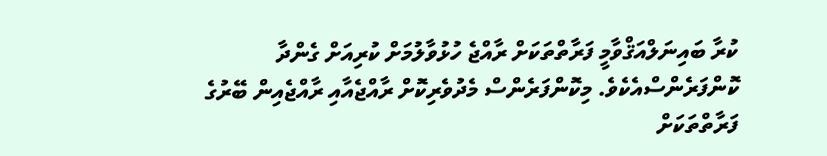ކުރާ ބައިނަލްއަޤްވާމީ ފަރާތްތަކަށް ރާއްޖެ ހުޅުވާލުމަށް ކުރިއަށް ގެންދާ ކޮންފަރެންސްއެކެވެ. މިކޮންފަރެންސް މެދުވެރިކޮށް ރާއްޖެއާއި ރާއްޖެއިން ބޭރުގެ ފަރާތްތަކަށް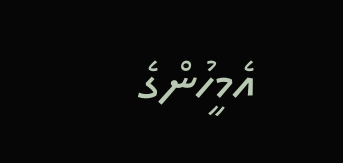އެމީހުންގެ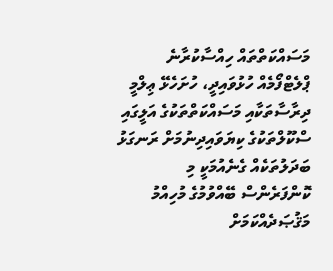މަސައްކަތްތައް ހިއްސާކުރާނެ ޕްލެޓްފޯމެއް ހުޅުވައިދީ، ހުށަހެޅޭ ޢިލްމީ ދިރާސާތަކާއި މަސައްކަތްތަކުގެ އަލީގައި ސްކޫލްތަކުގެ ކިޔަވައިދިނުމަށް ރަނގަޅު ބަދަލުތަކެއް ގެނެއުމަކީ މި ކޮންފަރެންސް ބޭއްވުމުގެ މުހިއްމު މަޤުޞަދެއްކަމަށް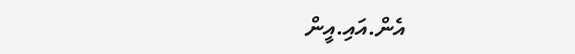އެން.އައި.އީން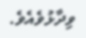ވިދާޅުވެއެވެ.